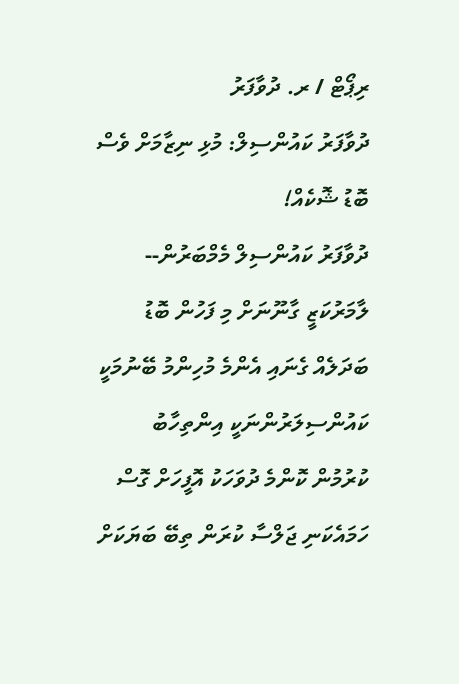ރިޕޯޓް / ރ. ދުވާފަރު
ދުވާފަރު ކައުންސިލް: މުޅި ނިޒާމަށް ވެސް ބޮޑު ޝޮކެއް!
ދުވާފަރު ކައުންސިލް މެމްބަރުން--
ލާމަރުކަޒީ ގާނޫނަށް މި ފަހުން ބޮޑު ބަދަލެއް ގެނައި އެންމެ މުހިންމު ބޭނުމަކީ ކައުންސިލަރުންނަކީ އިންތިހާބު ކުރުމުން ކޮންމެ ދުވަހަކު އޮފީހަށް ގޮސް ހަމައެކަނި ޖަލްސާ ކުރަން ތިބޭ ބަޔަކަށް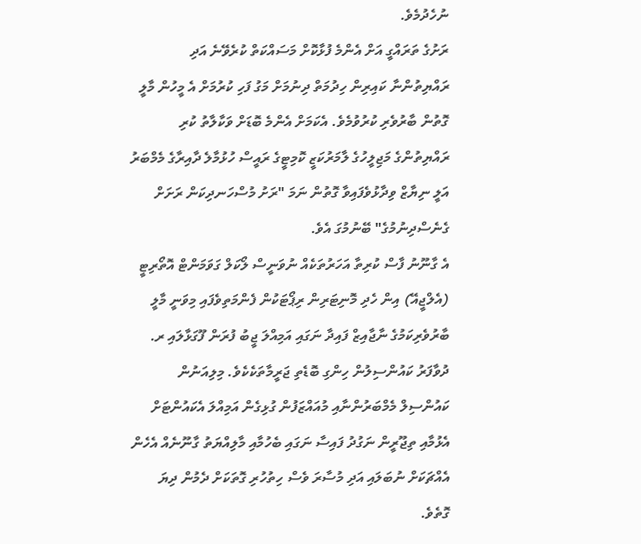ނުހެދުމެވެ.
ރަށުގެ ތަރައްގީ އަށް އެންމެ ފުޅާކޮށް މަސައްކަތް ކުރެވޭނެ އަދި ރައްޔިތުންނާ ކައިރިން ހިދުމަތް ދިނުމަށް މަގު ފަހި ކުރުމަށް އެ މީހުން މާލީ ގޮތުން ބާރުވެރި ކުރުވުމެވެ. އެކަމަށް އެންމެ ބޮޑަށް ވަކާލާތު ކުރި ރައްޔިތުންގެ މަޖިލީހުގެ ލާމަރުކަޒީ ކޮމިޓީގެ ރައީސް ހުޅުމާލެ ދާއިރާގެ މެމްބަރު އަލީ ނިޔާޒް ވިދާޅުވެފައިވާ ގޮތުން ނަމަ "ރަށު މުސްހަނދިކަން ރަށަށް ގެނެސްދިނުމުގެ" ބޭނުމުގަ އެވެ.
އެ ގާނޫނު ފާސް ކުރިތާ އަހަރުތަކެއް ނުވަނީސް ލޯކަލް ގަވަމަންޓް އޮތޯރިޓީ (އެލްޖީއޭ) އިން ހެދި މޮނިޓަރިން ރިޕޯޓަކުން ފެންމަތިވެފައި މިވަނީ މާލީ ބާރުވެރިކަމުގެ ނާޖާއިޒް ފައިދާ ނަގައި އަމިއްލަ ޖީބު ފުރަން ފޫގަޅާލައި ރ. ދުވާފަރު ކައުންސިލުން ހިންގި ބޮޑެތި ޖަރީމާތަކެކެވެ. މިލިއަނުން ކައުންސިލް މެމްބަރުންނާއި މުއައްޒަފުން ގުޅިގެން އަމިއްލަ އެކައުންޓަށް އެޅުމާއި ތިޖޫރީން ނަގުދު ފައިސާ ނަގައި ބެހުމާއި މާލިއްޔަތު ގާނޫނެއް އެހެން އެއްޗަކަށް ނުބަލައި އަދި މުސާރަ ވެސް ހިތުހުރި ގޮތަކަށް ދެމުން ދިޔަ ގޮތެވެ.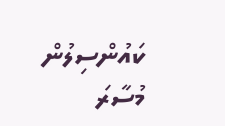ކައުންސިލުން މުސާރަ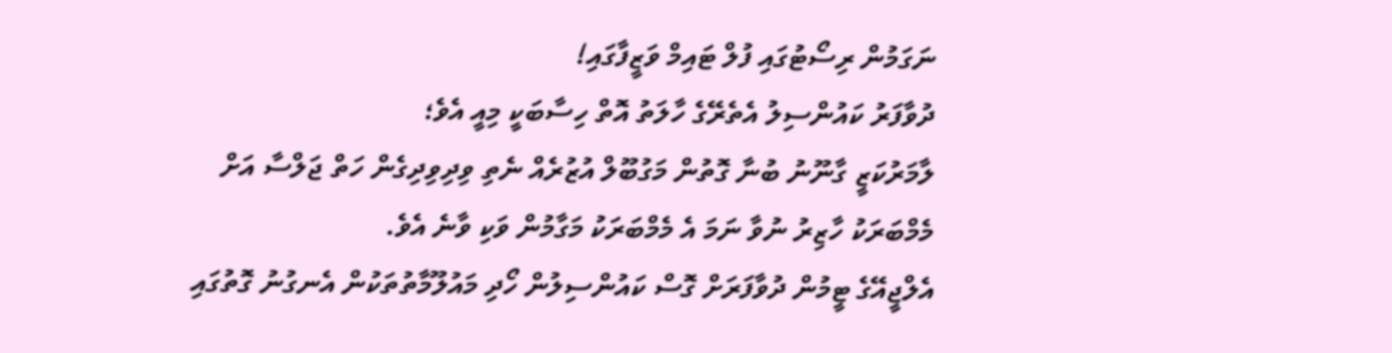ނަގަމުން ރިސޯޓުގައި ފުލް ޓައިމް ވަޒީފާގައި!
ދުވާފަރު ކައުންސިލު އެތެރޭގެ ހާލަތު އޮތް ހިސާބަކީ މިއީ އެވެ؛
ލާމަރުކަޒީ ގާނޫނު ބުނާ ގޮތުން މަގުބޫލް އުޒުރެއް ނެތި ވިދިވިދިގެން ހަތް ޖަލްސާ އަށް މެމްބަރަކު ހާޒިރު ނުވާ ނަމަ އެ މެމްބަރަކު މަގާމުން ވަކި ވާނެ އެވެ.
އެލްޖީއޭގެ ޓީމުން ދުވާފަރަށް ގޮސް ކައުންސިލުން ހޯދި މައުލޫމާތުތަކުން އެނގުނު ގޮތުގައި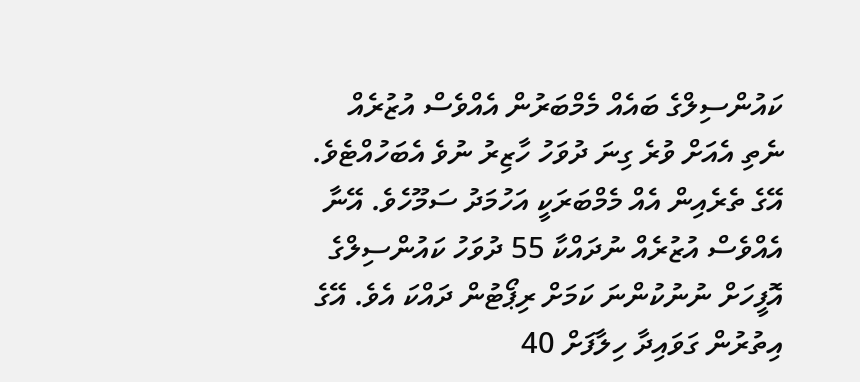ކައުންސިލްގެ ބައެއް މެމްބަރުން އެއްވެސް އުޒުރެއް ނެތި އެއަށް ވުރެ ގިނަ ދުވަހު ހާޒިރު ނުވެ އެބަހުއްޓެވެ. އޭގެ ތެރެއިން އެއް މެމްބަރަކީ އަހުމަދު ސަމޫހެވެ. އޭނާ އެއްވެސް އުޒުރެއް ނުދައްކާ 55 ދުވަހު ކައުންސިލްގެ އޮފީހަށް ނުނުކުންނަ ކަމަށް ރިޕޯޓުން ދައްކަ އެވެ. އޭގެ އިތުރުން ގަވައިދާ ހިލާފަށް 40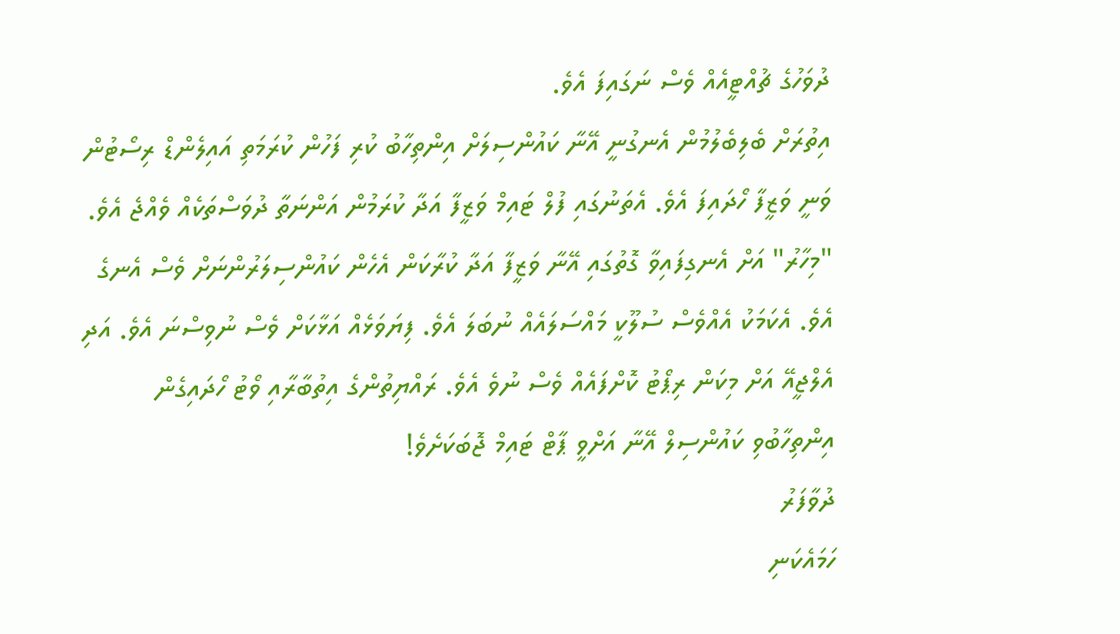ދުވަހުގެ ޗުއްޓީއެއް ވެސް ނަގައިފަ އެވެ.
އިތުރަށް ބެލިބެލުމުން އެނގުނީ އޭނާ ކައުންސިލަށް އިންތިހާބު ކުރި ފަހުން ކުރަމަތި އައިލެންޑް ރިސޯޓުން ވަނީ ވަޒީފާ ހޯދައިފަ އެވެ. އެތަނުގައި ފުލް ޓައިމް ވަޒީފާ އަދާ ކުރަމުން އަންނަތާ ދުވަސްތަކެއް ވެއްޖެ އެވެ.
"މިހާރު" އަށް އެނގިފައިވާ ގޮތުގައި އޭނާ ވަޒީފާ އަދާ ކުރާކަން އެހެން ކައުންސިލަރުންނަށް ވެސް އެނގެ އެވެ. އެކަމަކު އެއްވެސް ސުލޫކީ މައްސަލައެއް ނުބަލަ އެވެ. ފިޔަވަޅެއް އަޅާކަށް ވެސް ނުވިސްނަ އެވެ. އަދި އެލްޖީއޭ އަށް މިކަން ރިޕޯޓު ކޮށްފައެއް ވެސް ނުވެ އެވެ. ރައްޔިތުންގެ އިތުބާރާއި ވޯޓު ހޯދައިގެން އިންތިހާބުވި ކައުންސިލް އޭނާ އަށްވީ ޕާޓް ޓައިމް ޖޮބަކަށެވެ!
ދުވާފަރު
ހަމައެކަނި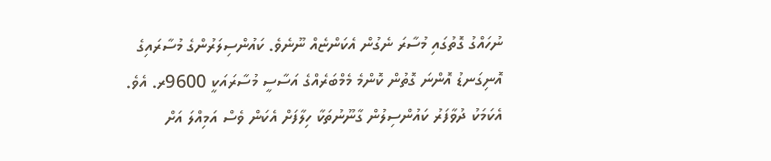ނުހައްގު ގޮތުގައި މުސާރަ ނެގުން އެކަންޏެއް ނޫނެވެ. ކައުންސިލަރުންގެ މުސާރައިގެ އޮނިގަނޑު އޮންނަ ގޮތުން ކޮންމެ މެމްބަރެއްގެ އަސާސީ މުސާރައަކީ 9600ރ. އެވެ. އެކަމަކު ދުވާފަރު ކައުންސިލުން ގާނޫނުތަކާ ހިލާފަށް އެކަން ވެސް އަމިއްލަ އަށް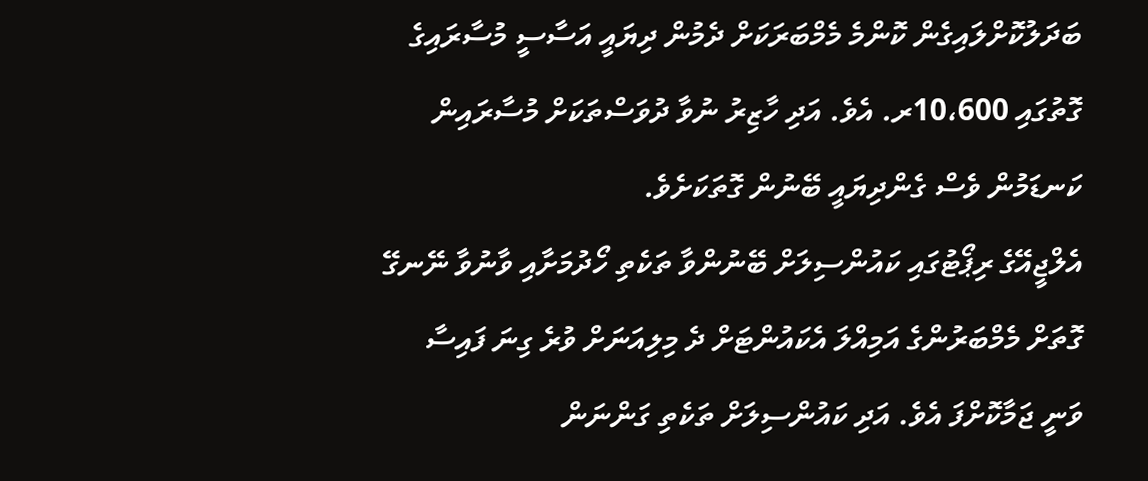ބަދަލުކޮށްލައިގެން ކޮންމެ މެމްބަރަކަށް ދެމުން ދިޔައީ އަސާސީ މުސާރައިގެ ގޮތުގައި 10،600ރ. އެވެ. އަދި ހާޒިރު ނުވާ ދުވަސްތަކަށް މުސާރައިން ކަނޑަމުން ވެސް ގެންދިޔައީ ބޭނުން ގޮތަކަށެވެ.
އެލްޖީއޭގެ ރިޕޯޓުގައި ކައުންސިލަށް ބޭނުންވާ ތަކެތި ހޯދުމަށާއި ވާނުވާ ނޭނގޭ ގޮތަށް މެމްބަރުންގެ އަމިއްލަ އެކައުންޓަށް ދެ މިލިއަނަށް ވުރެ ގިނަ ފައިސާ ވަނީ ޖަމާކޮށްފަ އެވެ. އަދި ކައުންސިލަށް ތަކެތި ގަންނަން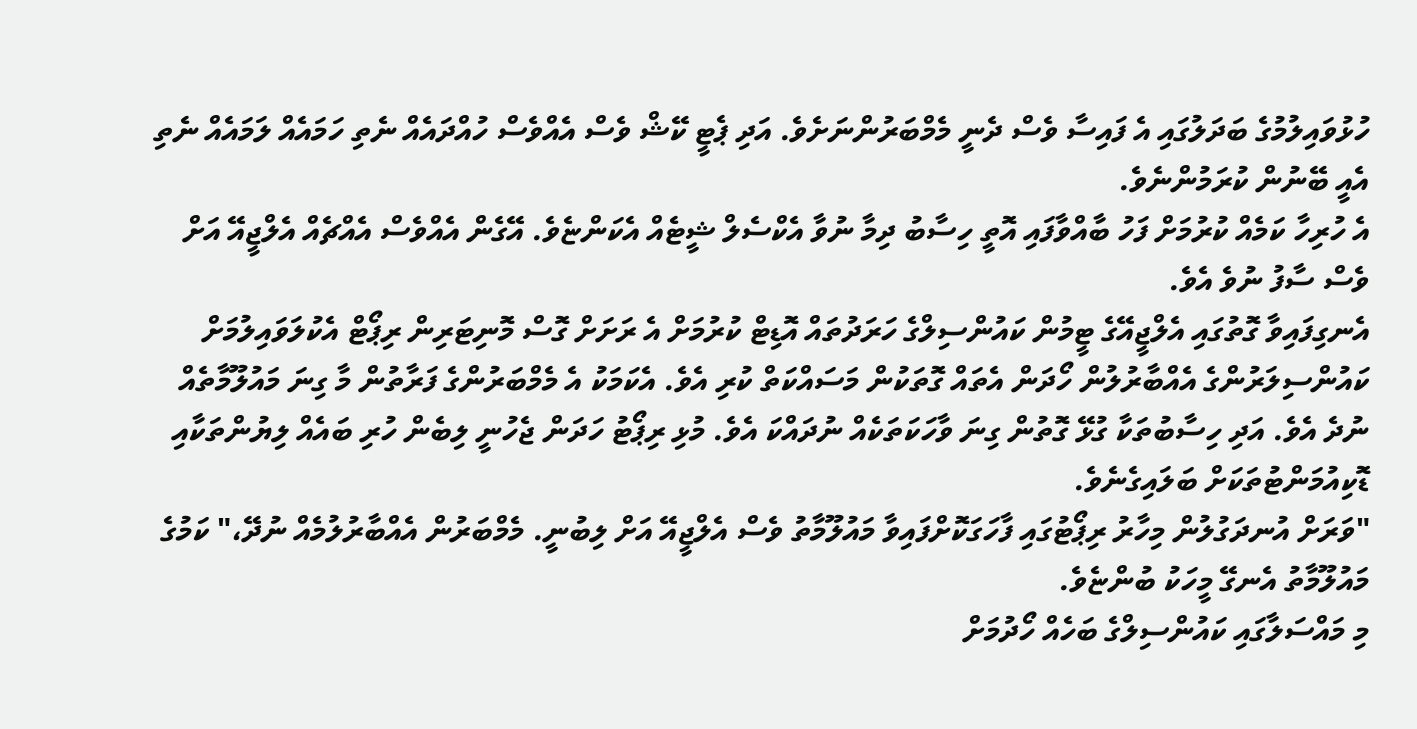ހުޅުވައިލުމުގެ ބަދަލުގައި އެ ފައިސާ ވެސް ދެނީ މެމްބަރުންނަށެވެ. އަދި ޕެޓީ ކޭޝް ވެސް އެއްވެސް ހުއްދައެއް ނެތި ހަމައެއް ލަމައެއް ނެތި އެއީ ބޭނުން ކުރަމުންނެވެ.
އެ ހުރިހާ ކަމެއް ކުރުމަށް ފަހު ބާއްވާފައި އޮތީ ހިސާބު ދިމާ ނުވާ އެކްސެލް ޝީޓެއް އެކަންޏެވެ. އޭގެން އެއްވެސް އެއްޗެއް އެލްޖީއޭ އަށް ވެސް ސާފު ނުވެ އެވެ.
އެނގިފައިވާ ގޮތުގައި އެލްޖީއޭގެ ޓީމުން ކައުންސިލްގެ ހަރަދުތައް އޮޑިޓް ކުރުމަށް އެ ރަށަށް ގޮސް މޮނިޓަރިން ރިޕޯޓް އެކުލަވައިލުމަށް ކައުންސިލަރުންގެ އެއްބާރުލުން ހޯދަން އެތައް ގޮތަކުން މަސައްކަތް ކުރި އެވެ. އެކަމަކު އެ މެމްބަރުންގެ ފަރާތުން މާ ގިނަ މައުލޫމާތެއް ނުދެ އެވެ. އަދި ހިސާބުތަކާ ގުޅޭ ގޮތުން ގިނަ ވާހަކަތަކެއް ނުދައްކަ އެވެ. މުޅި ރިޕޯޓު ހަދަން ޖެހުނީ ލިބެން ހުރި ބައެއް ލިޔުންތަކާއި ޑޮކިއުމަންޓުތަކަށް ބަލައިގެނެވެ.
"ވަރަށް އުނދަގުލުން މިހާރު ރިޕޯޓުގައި ފާހަގަކޮށްފައިވާ މައުލޫމާތު ވެސް އެލްޖީއޭ އަށް ލިބުނީ. މެމްބަރުން އެއްބާރުލުމެއް ނުދޭ،" ކަމުގެ މައުލޫމާތު އެނގޭ މީހަކު ބުންޏެވެ.
މި މައްސަލާގައި ކައުންސިލްގެ ބަހެއް ހޯދުމަށް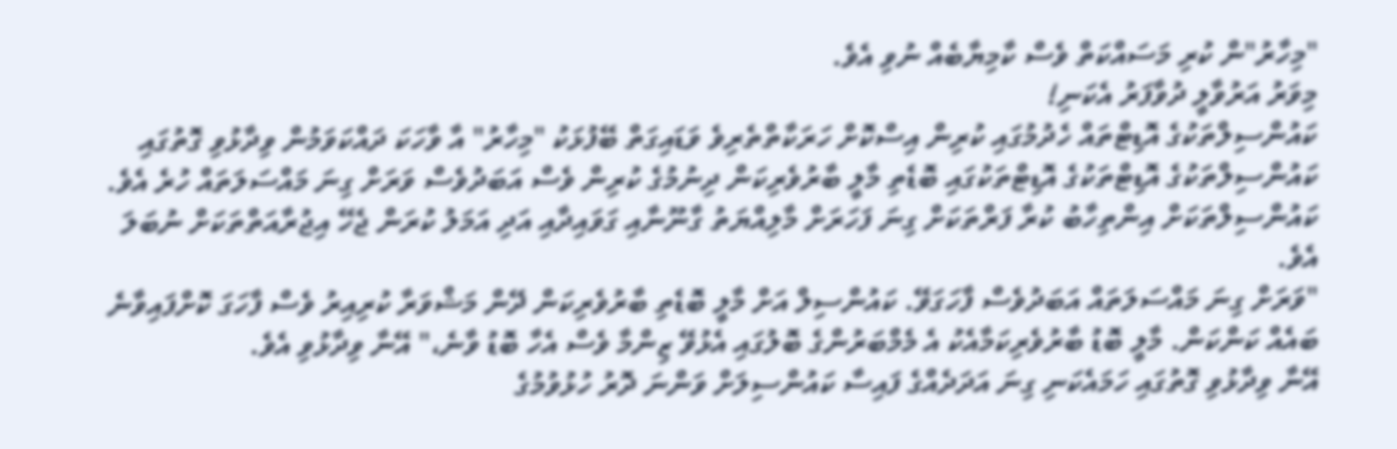"މިހާރު"ން ކުރި މަސައްކަތް ވެސް ކާމިޔާބެއް ނުވި އެވެ.
މިވަރު އަރުވާލީ ދުވާފަރު އެކަނި!
ކައުންސިލްތަކުގެ އޮޑިޓްތައް ހެދުމުގައި ކުރިން އިސްކޮށް ހަރަކާތްތެރިވެ ވަޑައިގަތް ބޭފުޅަކު "މިހާރު" އާ ވާހަކަ ދައްކަވަމުން ވިދާޅުވި ގޮތުގައި ކައުންސިލްތަކުގެ އޮޑިޓްތަކުގެ އޮޑިޓްތަކުގައި ބޮޑެތި މާލީ ބާރުވެރިކަން ދިނުމުގެ ކުރިން ވެސް އަބަދުވެސް ވަރަށް ގިނަ މައްސަލަތައް ހުރެ އެވެ. ކައުންސިލްތަކަށް އިންތިހާބު ކުރާ ފަރްތަކަށް ގިނަ ފަހަރަށް މާލިއްޔަތު ގާނޫނާއި ގަވައިދާއި އަދި އަމަލު ކުރަން ޖެހޭ އިޖުރާއަތްތަކަށް ނުބަލަ އެވެ.
"ވަރަށް ގިނަ މައްސަލަތައް އަބަދުވެސް ފާހަގަވޭ. ކައުންސިލް އަށް މާލީ ބޮޑެތި ބާރުވެރިކަން ދޭން މަޝްވަރާ ކުރިއިރު ވެސް ފާހަގަ ކޮށްފައިވާނެ ބައެއް ކަންކަން. މާލީ ބޮޑު ބާރުވެރިކަމާއެކު އެ މެމްބަރުންގެ ބޮލުގައި އެޅުވޭ ޒިންމާ ވެސް އެހާ ބޮޑު ވާނެ،" އޭނާ ވިދާޅުވި އެވެ.
އޭނާ ވިދާޅުވި ގޮތުގައި ހަމައެކަނި ގިނަ އަދަދެއްގެ ފައިސާ ކައުންސިލަށް ވަންނަ ދޮރު ހުޅުވުމުގެ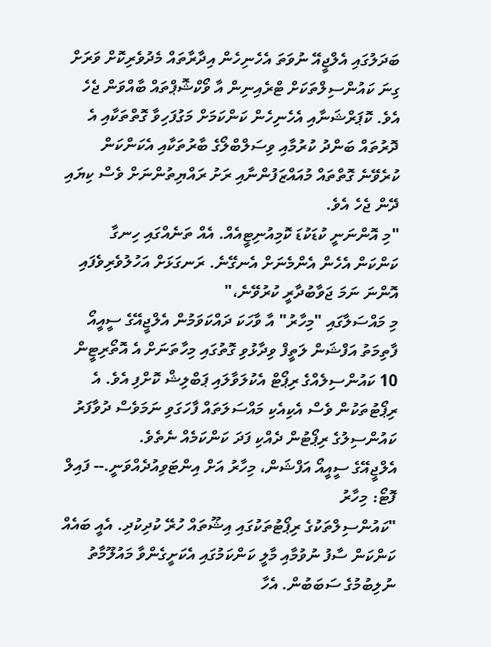ބަދަލުގައި އެލްޖީއޭ ނުވަތަ އެހެނިހެން އިދާރާތައް މެދުވެރިކޮށް ވަރަށް ގިނަ ކައުންސިލްތަކަށް ޓްރެއިނިން އާ ވޯކްޝޮޕްތައް ބާއްވަން ޖެހެ އެވެ. ކޮޕަރްޝަނާއި އެހެނިހެން ކަންކަމަށް މަގުފަހިވާ ގޮތްތަކާއި އެ ދޮރުތައް ބަންދު ކުރުމާއި ވިސަލްބްލޯގެ ބާރުތަކާއި އެކަންކަން ކުރެވޭނެ ގޮތްތައް މުއައްޒަފުންނާއި ރަށު ރައްޔިތުންނަށް ވެސް ކިޔައި ދޭން ޖެހެ އެވެ.
"މި އޮންނަނީ ކުޑަކުޑަ ކޮމިއުނިޓީއެއް. އެއް ތަނެއްގައި ހިނގާ ކަންކަން އެހެން އެންމެނަށް އެނގޭނެ. ރަނގަޅަށް އަހުލުވެރިވެފައި އޮންނަ ނަމަ ޖަވާބުދާރީ ކުރުވޭނެ،"
މި މައްސަލާގައި "މިހާރު" އާ ވާހަކަ ދައްކަވަމުން އެލްޖީއޭގެ ސީއީއޯ ފާތިމަތު އަފްޝަން ލަތީފް ވިދާޅުވި ގޮތުގައި މިހާތަނަށް އެ އޮތޯރިޓީން 10 ކައުންސިލެއްގެ ރިޕޯޓް އެކުލަވާލައި ޕަބްލިޝް ކޮށްފި އެވެ. އެ ރިޕޯޓުތަކުން ވެސް އެކިއެކި މައްސަލަތައް ފާހަގަވި ނަމަވެސް ދުވާފަރު ކައުންސިލުގެ ރިޕޯޓުން ދެއްކި ފަދަ ކަންކަމެއް ނެތެވެ.
އެލްޖީއޭގެ ސީއީއޯ އަފްޝަން، މިހާރު އަށް އިންޓަވިއުދެއްވަނީ.-- ފައިލް ފޮޓޯ: މިހާރު
"ކައުންސިލްތަކުގެ ރިޕޯޓުތަކުގައި އިޝޫތައް ހުރޭ ކުދިކުދި. އެއީ ބައެއް ކަންކަން ސާފު ނުވުމާއި މާލީ ކަންކަމުގައި އެކަށީގެންވާ މައުލޫމާތު ނުލިބުމުގެ ސަބަބުން. އެހާ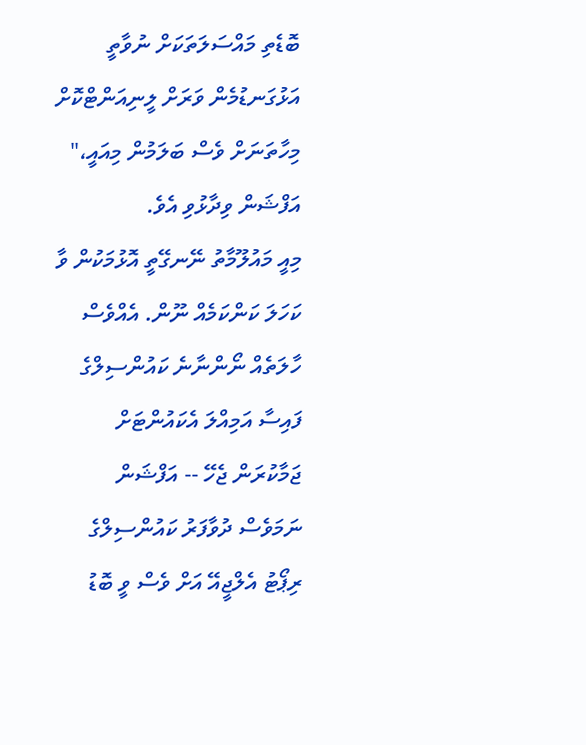ބޮޑެތި މައްސަލަތަކަށް ނުވާތީ އަޅުގަނޑުމެން ވަރަށް ލީނިއަންޓްކޮށް މިހާތަނަށް ވެސް ބަލަމުން މިއައީ،" އަފްޝަން ވިދާޅުވި އެވެ.
މިއީ މައުލޫމާތު ނޭނގޭތީ އޮޅުމަކުން ވާ ކަހަލަ ކަންކަމެއް ނޫން. އެއްވެސް ހާލަތެއް ނޯންނާނެ ކައުންސިލްގެ ފައިސާ އަމިއްލަ އެކައުންޓަށް ޖަމާކުރަން ޖެހޭ -- އަފްޝަން
ނަމަވެސް ދުވާފަރު ކައުންސިލްގެ ރިޕޯޓު އެލްޖީއޭ އަށް ވެސް ވީ ބޮޑު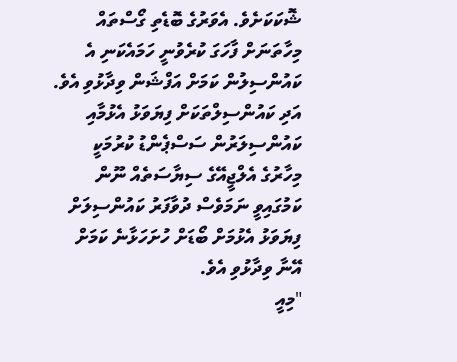ޝޮކަކަށެވެ. އެވަރުގެ ބޮޑެތި ގޯސްތައް މިހާތަނަށް ފާހަގަ ކުރެވުނީ ހަމައެކަނި އެ ކައުންސިލުން ކަމަށް އަފްޝަން ވިދާޅުވި އެވެ. އަދި ކައުންސިލްތަކަށް ފިޔަވަޅު އެޅުމާއި ކައުންސިލަރުން ސަސްޕެންޑު ކުރުމަކީ މިހާރުގެ އެލްޖީއޭގެ ސިޔާސަތެއް ނޫން ކަމުގައިވީ ނަމަވެސް ދުވާފަރު ކައުންސިލަށް ފިޔަވަޅު އެޅުމަށް ބޯޑަށް ހުށަހަޅާނެ ކަމަށް އޭނާ ވިދާޅުވި އެވެ.
"މިއީ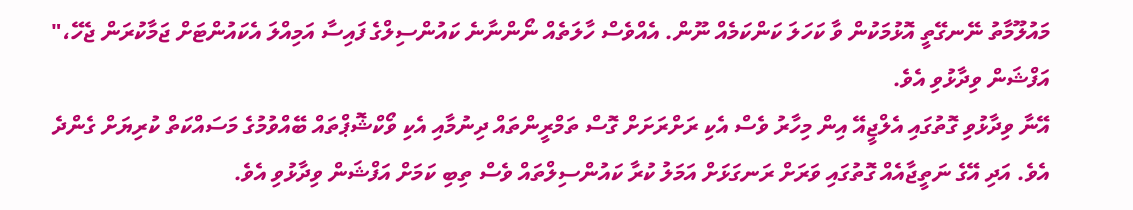މައުލޫމާތު ނޭނގޭތީ އޮޅުމަކުން ވާ ކަހަލަ ކަންކަމެއް ނޫން. އެއްވެސް ހާލަތެއް ނޯންނާނެ ކައުންސިލްގެ ފައިސާ އަމިއްލަ އެކައުންޓަށް ޖަމާކުރަން ޖެހޭ،" އަފްޝަން ވިދާޅުވި އެވެ.
އޭނާ ވިދާޅުވި ގޮތުގައި އެލްޖީއޭ އިން މިހާރު ވެސް އެކި ރަށްރަށަށް ގޮސް ތަމްރީންތައް ދިނުމާއި އެކި ވޯކްޝޮޕްތައް ބޭއްވުމުގެ މަސައްކަތް ކުރިޔަށް ގެންދެ އެވެ. އަދި އޭގެ ނަތީޖާއެއް ގޮތުގައި ވަރަށް ރަނގަޅަށް އަމަލު ކުރާ ކައުންސިލްތައް ވެސް ތިބި ކަމަށް އަފްޝަން ވިދާޅުވި އެވެ.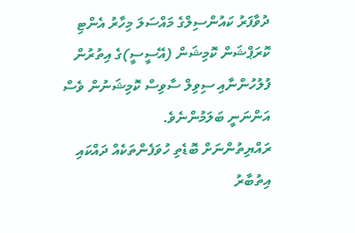ދުވާފަރު ކައުންސިލްގެ މައްސަލަ މިހާރު އެންޓި ކޮރަޕްޝަން ކޮމިޝަން (އޭސީސީ)ގެ އިތުރުން ފުލުހުންނާއި ސިވިލް ސާވިސް ކޮމިޝަނުން ވެސް އަންނަނީ ބަލަމުންނެވެ.
ރައްޔިތުންނަށް ބޮޑެތި ހުވަފެންތަކެއް ދައްކައި އިތުބާރު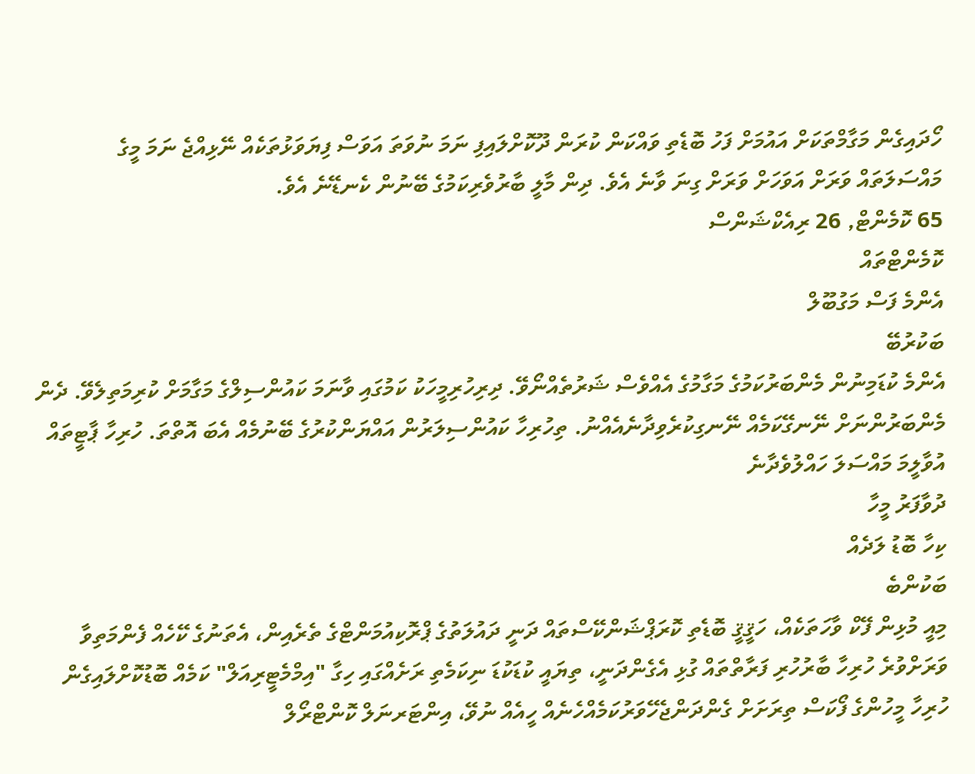ހޯދައިގެން މަގާމްތަކަށް އައުމަށް ފަހު ބޮޑެތި ވައްކަން ކުރަން ދޫކޮށްލައިފި ނަމަ ނުވަތަ އަވަސް ފިޔަވަޅުތަކެއް ނޭޅިއްޖެ ނަމަ މީގެ މައްސަލަތައް ވަރަށް އަވަހަށް ވަރަށް ގިނަ ވާނެ އެވެ. ދިން މާލީ ބާރުވެރިކަމުގެ ބޭނުން ކެނޑޭނެ އެވެ.
65 ކޮމެންޓް, 26 ރިއެކްޝަންސް
ކޮމެންޓްތައް
އެންމެ ފަސް މަގުބޫލް
ބަކުރުބޭ
އެންމެ ކުޑަމިނުން މެންބަރުކަމުގެ މަގާމުގެ އެއްވެސް ޝަރުތެއްނޯވޭ. ދިރިހުރިމީހަކު ކަމުގައި ވާނަމަ ކައުންސިލްގެ މަގާމަށް ކުރިމަތިލެވޭ. ދެން މެންބަރުންނަށް ނޭނގޭކަމެއް ނޭނގިކުރެވިދާނެއެއްނު. ތިހުރިހާ ކައުންސިލަރުން އައްޔަންކުރުގެ ބޭނުމެއް އެބަ އޮތްތަ. ހުރިހާ ޕާޓީތައް އުވާލީމަ މައްސަލަ ހައްލުވެދާނެ
ދުވާފަރު މީހާ
ކިހާ ބޮޑު ލަދެއް
ބަކުންބެ
މިއީ މުޅިން ފޭކް ވާހަތަކެއް، ހަޤީޤީ ބޮޑެތި ކޮރަޕްޝަންކޭސްތައް ދަނީ ދައުލަތުގެ ޕްރޮކިއުމަންޓްގެ ތެރެއިން، އެތަނުގެ ކޭހެއް ފެންމަތިވާ ވަރަށްވުރެ ހުރިހާ ބާރުހުރި ފަރާތްތައް ގުޅި އެގެންދަނީ، ތިޔައީ ކުޑަކުޑަ ނިކަމެތި ރަށެއްގައި ހިގާ "އިމްމެޓީރިއަލް" ކަމެއް ބޮޑުކޮށްލައިގެން ހުރިހާ މީހުންގެ ފޯކަސް ތިރަށަށް ގެންދަންޖެހޭވަރުކަމެއްހެނެއް ހީއެއް ނުވޭ، އިންޓަރނަލް ކޮންޓްރޯލް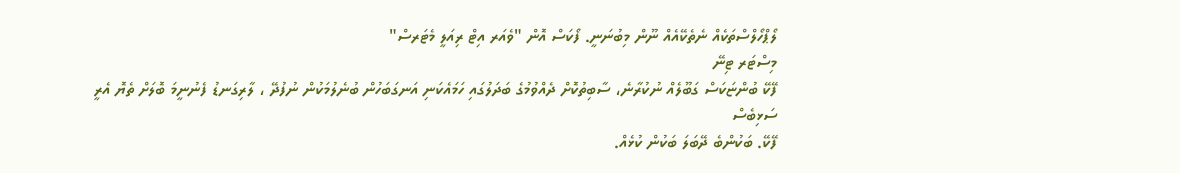ލޯޕްހޯލްސްތަކެއް ނެތެކޭއެއް ނޫން މިބުނަނީ. ފޯކަސް އޮން "ވެއަރ އިޓް ރިއަލީ މެޓަރސް"
މިސްޓަރ ޓިނޭ
ފޭކޭ ބުންޏަކަސް ގަބޫލެއް ނުކުރާނެ، ސާބިތުކޮށް ދެއްވުމުގެ ބަދަލުގައި ހަމައެކަނި އަނގަބަހުން ބުނެލުމަކުން ނުފުދޭ ، ލާރިގަނޑު ފެނުނީމަ ބޮލަށް ތެޔޮ އެރީ
ސަޅިބެސް
ފޭކޭ. ބަކުންބެ ދޭބަލަ ބަކުން ކުޅެއް.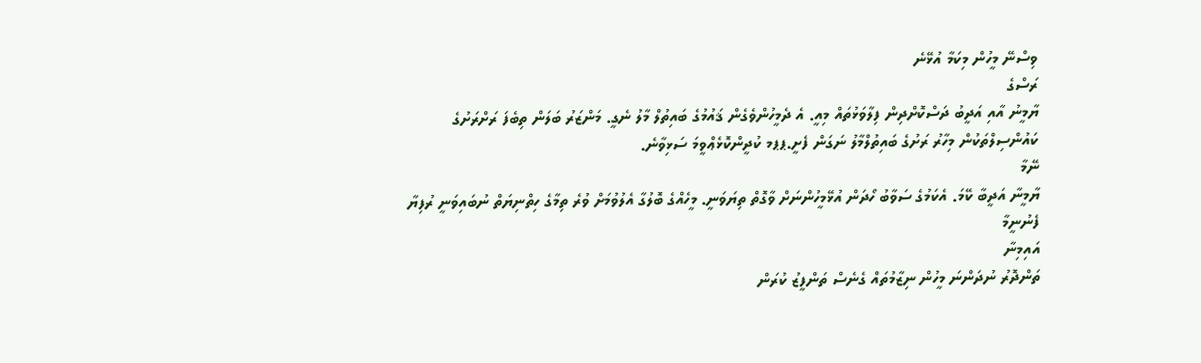ވިސްނޭ މީހުން މިކަމާ އުޅޭނެ
ރަސްގެ
ޔާމީނު އާއި އަދީބު ދަސްކޮށްދިން ފިލާވަޅުތައް މިއީ. އެ ދެމީހުންވެގެން ޤައުމުގެ ބައިތުލް މާލު ނެގީ. މަންޒަރު ބަލަން ތިބެފަ ރަށްރަށުގެ ކައުންސިލްތަކުން މިހާރު ރަށުގެ ބައިތުލްމާލު ނަގަން ފެށީ.ޕޕމ ކުދީންކޮޅެޢްވީމަ ސަޅިވާނެ.
ނޭމާ
ޔާމީނާ އަދީބާ ކޭމަ. އެކަމުގެ ސަވާބު ހޯދަން އުޅޭމީހުންނަށް ވާގޮތް ތިޔަވަނީ. މީހެއްގެ ބޮލުގާ އެލުވުމަށް ވުރެ ތިމާގެ ހިތްނިޔަތް ނުބައިވަނީ ރުފިޔާ ފެނުނީމާ
އައިމިނާ
ތަންދޮރު ނުދަންނަ މީހުން ނިޒާމުތައް ގެނެސް ތަންފީޒު ކުރަން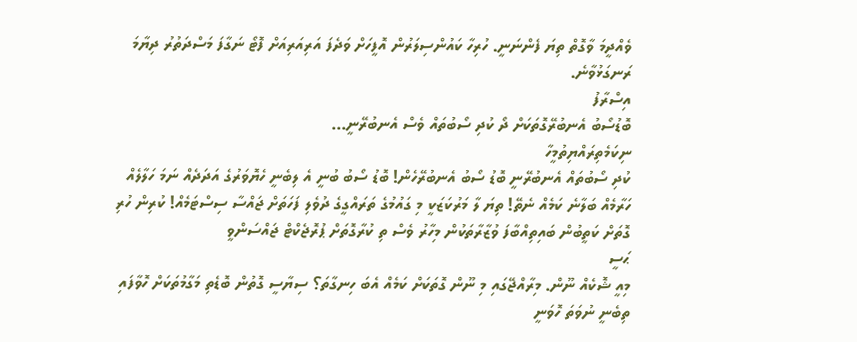ވެއްދީމަ ވާގޮތް ތިޔަ ފެންނަނީ. ހުރިހާ ކައުންސިލަރުން އޮފީހަށް ވަދެފަ އަރިއަރިއަށް ފޮޓޯ ނަގާފަ މަސްދަތުރު ދިޔާމަ ރަނގަޅުވާނެ.
އިސްރާފު
ބޮޑުސޯބު އެނބުރޭގޮތަކަށް ދޯ ކުދި ސޯބުތައް ވެސް އެނބުރޭނީ...
ނިކަމެތިރައްޔިތުމީހާ
ކުދި ސޯބުތައް އެނބުރޭނީ ބޮޑު ސޯބު އެނބުރޭހެން! ބޮޑު ސޯބު ބުނީ އެ ލިބެނީ ހެޔޮވަރުގެ އަދަދެއް ނަމަ ހަލާލެއް ހަރާމެއް ބަލާނެ ކަމެއް ނެތޭ! ތިޔަ ލާ މަރުކަޒަކީ މި ގައުމުގެ ތަރައްގީގެ ދުވެލި ފަހަތަށް ޖައްސާ ސިސްޓަމެއް! ކުރިން ހުރި ގޮތަށް ކަތީބުން ބައިތިއްބާފަ ވުޒާރާތަކުން މިހާރު ވެސް ތި ކުރާގޮތަށް ޕުރޮޖެކްޓް ޖައްސަންވީ
ޙަސީ
މިއީ ޝޮކެއް ނޫން. މިރާއްޖޭގައި މި ނޫން ގޮތަކަށް ކަމެއް އެބަ ހިނގާތަ؟ ސިޔާސީ ގޮތުން ބޮޑެތި މަގާމުތަކަށް ހޮވާފައި ތިބެނީ ނުވަތަ ހޮވަނީ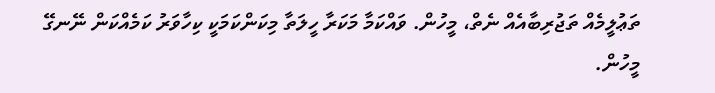ތަޢުލީމެއް ތަޖުރިބާއެއް ނެތް، މީހުން. ވައްކަމާ މަކަރާ ހީލަތާ މިކަންކަމަކީ ކިހާވަރު ކަމެއްކަން ނޭނގޭ މީހުން.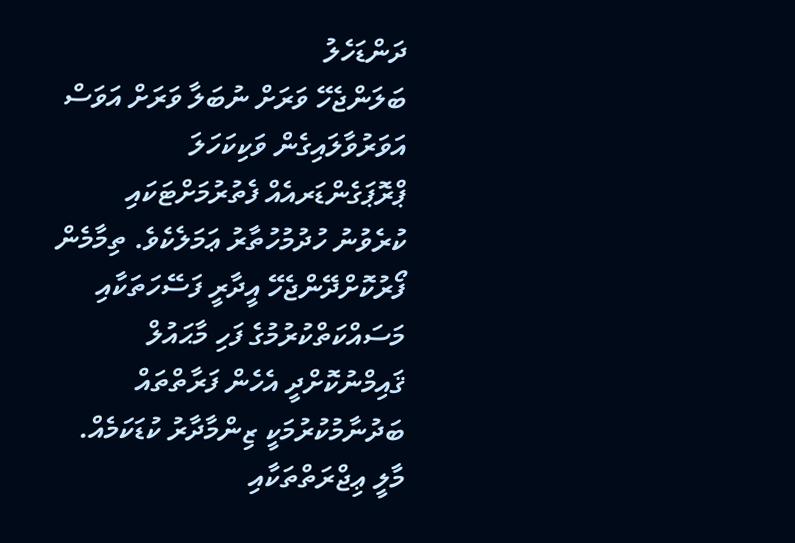ދަންޑަހެލު
ބަލަންޖެހޭ ވަރަށް ނުބަލާ ވަރަށް އަވަސް އަވަރުވާލައިގެން ވަކިކަހަލަ ޕްރޮޕަގެންޑަރއެއް ފެތުރުމަށްޓަކައި ކުރެވުނު ހުދުމުހުތާރު ޢަމަލެކެވެ. ތިމާމެން ފޯރުކޮށްދޭންޖެހޭ އީދާރީ ފަސޭހަތަކާއި މަސައްކަތްކުރުމުގެ ފަހި މާޙައުލް ޤައިމްނުކޮށްދީ އެހެން ފަރާތްތައް ބަދުނާމުކުރުމަކީ ޒިންމާދާރު ކުޑަކަމެއް. މާލީ ޢިޖްރަތްތަކާއި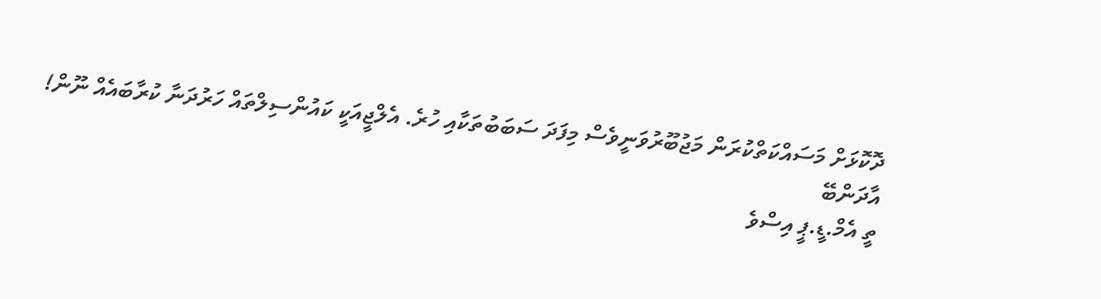ދޮކޮޅަށް މަސައްކަތްކުރަން މަޖުބޫރުވަނީވެސް މިފަދަ ސަބަބުތަކާއި ހުރެ. އެލްޖީއަކީ ކައުންސިލްތައް ހަރުދަނާ ކުރާބައެއް ނޫން!
އާދަންބޭ
ތީ އެމް.ޑީ.ޕީ އިސްވެ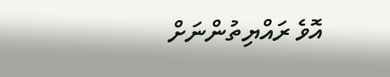އޮވެ ރައްޔިތުންނަށް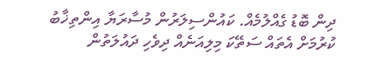ދިން ބޮޑު ގެއްލުމެއް. ކައުންސިލަރުން މުސާރަޔާ އިންތިޚާބު ކުރުމަށް އެތައް ސަތޭކަ މިލިއަނެއް ދިވެހި ދައުލަތުން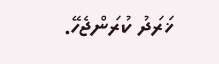ޚަރަދު ކުރަންޖެހޭ.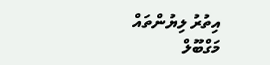އިތުރު ލިޔުންތައް
މަގްބޫލް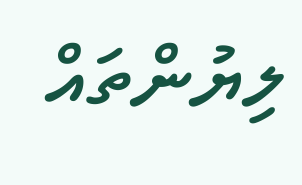ލިޔުންތައް